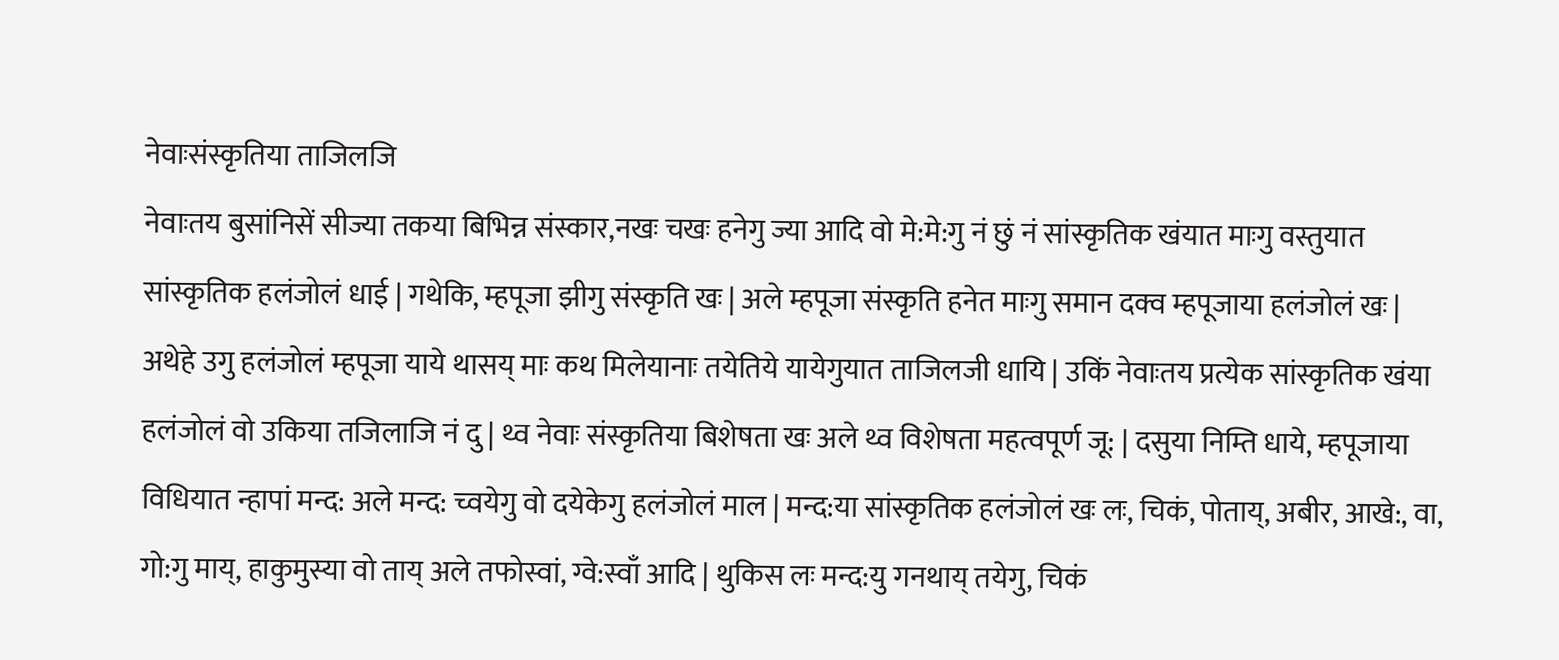नेवाःसंस्कृतिया ताजिलजि
नेवाःतय बुसांनिसें सीज्या तकया बिभिन्न संस्कार,नखः चखः हनेगु ज्या आदि वो मे:मे:गु नं छुं नं सांस्कृतिक खंयात माःगु वस्तुयात सांस्कृतिक हलंजोलं धाई | गथेकि, म्हपूजा झीगु संस्कृति खः | अले म्हपूजा संस्कृति हनेत माःगु समान दक्व म्हपूजाया हलंजोलं खः | अथेहे उगु हलंजोलं म्हपूजा याये थासय् माः कथ मिलेयानाः तयेतिये यायेगुयात ताजिलजी धायि | उकिं नेवाःतय प्रत्येक सांस्कृतिक खंया हलंजोलं वो उकिया तजिलाजि नं दु | थ्व नेवाः संस्कृतिया बिशेषता खः अले थ्व विशेषता महत्वपूर्ण जू: | दसुया निम्ति धाये, म्हपूजाया विधियात न्हापां मन्द: अले मन्द: च्वयेगु वो दयेकेगु हलंजोलं माल | मन्द:या सांस्कृतिक हलंजोलं खः लः, चिकं, पोताय्, अबीर, आखे:, वा, गो:गु माय्, हाकुमुस्या वो ताय् अले तफोस्वां, ग्वे:स्वाँ आदि | थुकिस लः मन्द:यु गनथाय् तयेगु, चिकं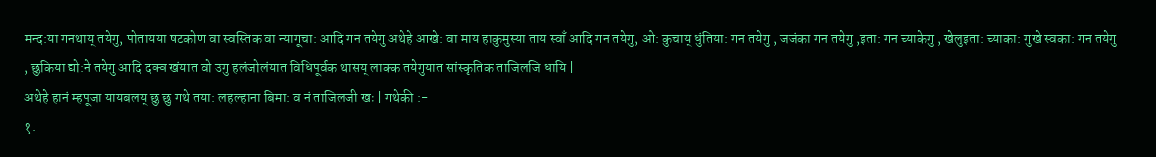मन्द:या गनथाय् तयेगु, पोतायया षटकोण वा स्वस्तिक वा न्यागूचा: आदि गन तयेगु अथेहे आखे: वा माय हाकुमुस्या ताय स्वाँ आदि गन तयेगु, ओ: कुचाय् धुंतिया: गन तयेगु , जजंका गन तयेगु ,इता: गन च्याकेगु , खेलुइता: च्याका: गुखे स्वका: गन तयेगु , छुकिया द्यो:ने तयेगु आदि दक्व खंयात वो उगु हलंजोलंयात विधिपूर्वक थासय् लाक्क तयेगुयात सांस्कृतिक ताजिलजि धायि |
अथेहे हानं म्हपूजा यायबलय् छु छु गथे तया: लहल्हाना बिमा: व नं ताजिलजी खः | गथेकी :-
१.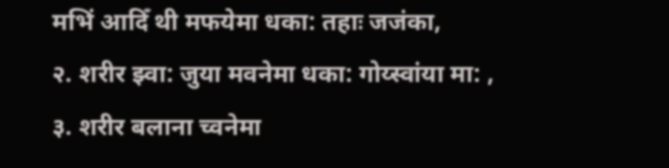मभिं आदिँ थी मफयेमा धका: तहाः जजंका,
२. शरीर झ्वा: जुया मवनेमा धका: गोय्स्वांया मा: ,
३. शरीर बलाना च्वनेमा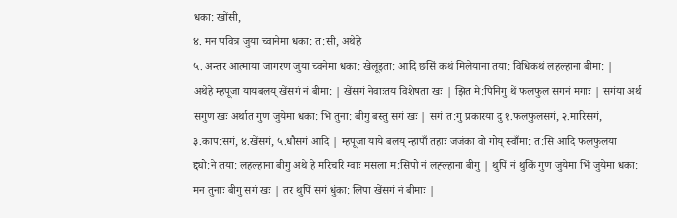धका: खोंसी,
४. मन पवित्र जुया च्वानेमा धका: त:सी, अथेहे
५. अन्तर आत्माया जागरण जुया च्वनेमा धका: खेलूइता: आदि छसिं कथं मिलेयाना तया: विधिकथं लहल्हाना बीमा: |
अथेहे म्हपूजा यायबलय् खेंसगं नं बीमा: | खेंसगं नेवाःतय विशेषता खः | झित मे:पिनिगु थें फलफुल सगनं मगाः | सगंया अर्थ सगुण खः अर्थात गुण जुयेमा धका: भि तुना: बीगु बस्तु सगं खः | सगं त:गु प्रकारया दु १.फलफुलसगं, २.मारिसगं, ३.काप:सगं, ४.खेंसगं, ५.धौसगं आदि | म्हपूजा याये बलय् न्हापाँ तहाः जजंका वो गोय् स्वाँमा: त:सि आदि फलफुलया द्द्यो:ने तया: लहल्हाना बीगु अथे हे मरिचरि ग्वाः मसला म:सिपो नं लह्ल्हाना बीगु | थुपिं नं थुकिं गुण जुयेमा भिं जुयेमा धका: मन तुनाः बीगु सगं खः | तर थुपिं सगं धुंका: लिपा खेंसगं नं बीमाः |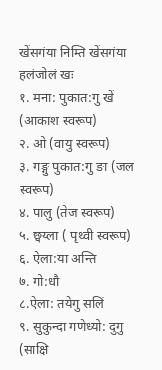खेंसगंया निम्ति खेंसगंया हलंजोलं खः
१. मना: पुकात:गु खें (आकाश स्वरूप)
२. ओ (वायु स्वरूप)
३. गङ्गु पुकात:गु ङा (जल स्वरूप)
४. पालु (तेज स्वरूप)
५. छ्वय्ला ( पृथ्वी स्वरूप)
६. ऐला:या अन्ति
७. गो:धौ
८.ऐला: तयेगु सलिं
९. सुकुन्दा गणेध्यो: दुगु (साक्षि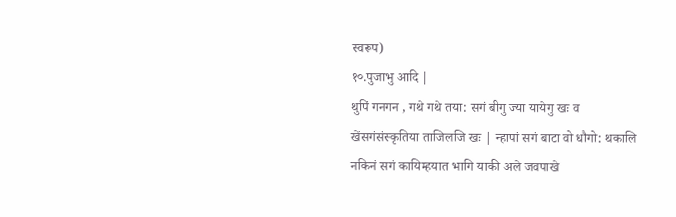स्वरूप)
१०.पुजाभु आदि |
थुपिं गनगन , गथे गथे तया: सगं बीगु ज्या यायेगु खः व खेंसगंसंस्कृतिया ताजिलजि खः | न्हापां सगं बाटा वो धौगो: थकालि नकिनं सगं कायिम्हयात भागि याकी अले जवपाखे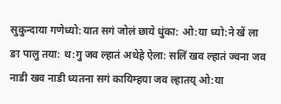सुकुन्दाया गणेध्यो:यात सगं जोलं छाये धुंका: ओ:या ध्यो:ने खें ला ङा पालु तया: थ:गु जव ल्हातं अथेहे ऐला: सलिं खव ल्हातं ज्वना जव नाडी खव नाडी ध्यतना सगं कायिम्हया जव ल्हातय् ओ:या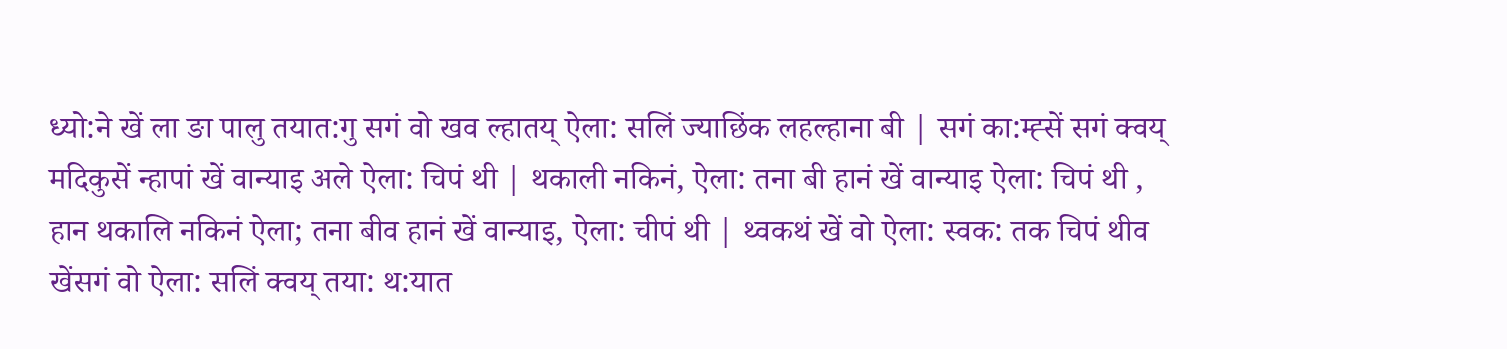ध्यो:ने खें ला ङा पालु तयात:गु सगं वो खव ल्हातय् ऐला: सलिं ज्याछिंक लहल्हाना बी | सगं का:म्ह्सें सगं क्वय् मदिकुसें न्हापां खें वान्याइ अले ऐला: चिपं थी | थकाली नकिनं, ऐला: तना बी हानं खें वान्याइ ऐला: चिपं थी , हान थकालि नकिनं ऐला; तना बीव हानं खें वान्याइ, ऐला: चीपं थी | थ्वकथं खें वो ऐला: स्वक: तक चिपं थीव खेंसगं वो ऐला: सलिं क्वय् तया: थ:यात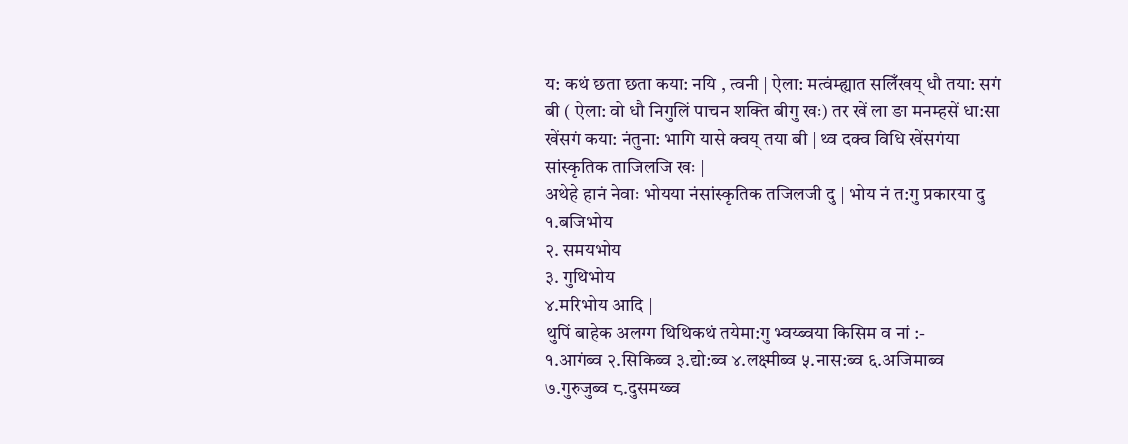य: कथं छता छता कया: नयि , त्वनी | ऐला: मत्वंम्ह्यात सलिँखय् धौ तया: सगं बी ( ऐला: वो धौ निगुलिं पाचन शक्ति बीगु खः) तर खें ला ङा मनम्हसें धा:सा खेंसगं कया: नंतुना: भागि यासे क्वय् तया बी | थ्व दक्व विधि खेंसगंया सांस्कृतिक ताजिलजि खः |
अथेहे हानं नेवाः भोयया नंसांस्कृतिक तजिलजी दु | भोय नं त:गु प्रकारया दु
१.बजिभोय
२. समयभोय
३. गुथिभोय
४.मरिभोय आदि |
थुपिं बाहेक अलग्ग थिथिकथं तयेमा:गु भ्वय्ब्वया किसिम व नां :-
१.आगंब्व २.सिकिब्व ३.द्यो:ब्व ४.लक्ष्मीब्व ५.नास:ब्व ६.अजिमाब्व
७.गुरुजुब्व ८.दुसमय्ब्व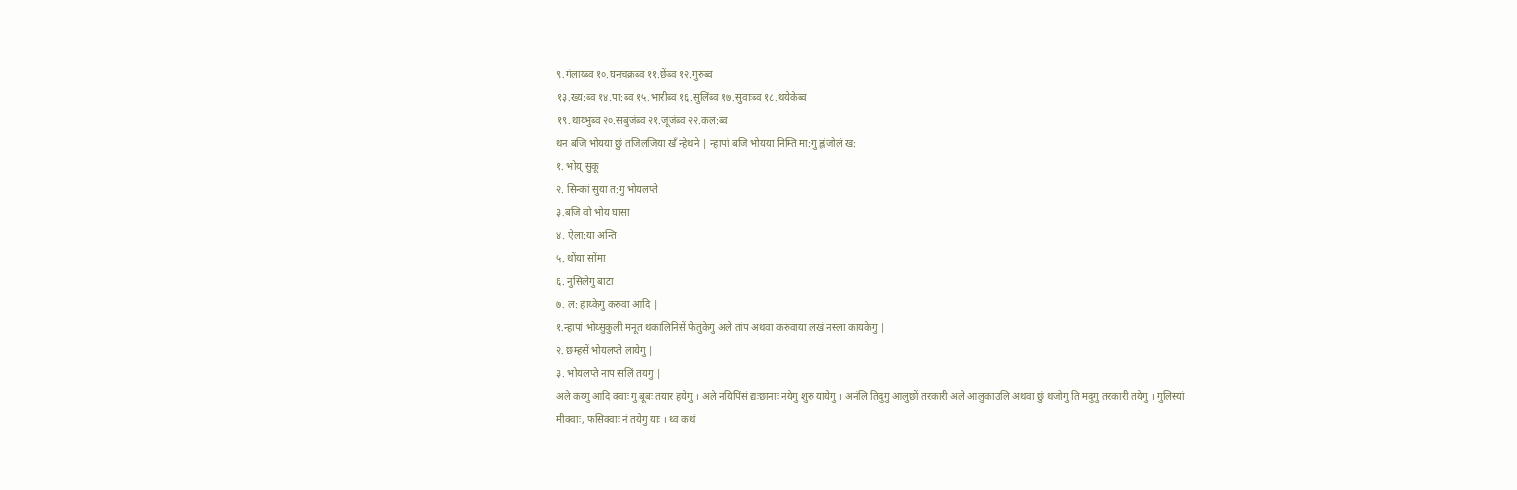९.गंलाय्ब्व १०.घनचक्रब्व ११.छेंब्व १२.गुरुब्व
१३.ख्य:ब्व १४.पा:ब्व १५.भारीब्व १६.सुलिंब्व १७.सुवाःब्व १८.थयेकेब्व
१९.थाय्भुब्व २०.सबुजंब्व २१.जूजंब्व २२.कल:ब्व
थन बजि भोयया छुं तजिलजिया खँ न्हेथने | न्हापां बजि भोयया निम्ति मा:गु ह्लंजोलं ख:
१. भोय् सुकू
२. सिन्कां सुया त:गु भोयलप्ते
३.बजि वो भोय घासा
४. ऐला:या अन्ति
५. थोंया सोंमा
६. नुसिलेगु बाटा
७. ल: हाय्केगु करुवा आदि |
१.न्हापां भोय्सुकुली मनूत थकालिनिसें फेतुकेगु अले तांप अथवा करुवाया लखं नस्ला कायकेगु |
२. छम्हसें भोयलप्ते लायेगु |
३. भोयलप्ते नाप सलिं तयगु |
अले कय्गु आदि क्वाः गु बूबः तयार हयेगु । अले नयिपिंसं द्यःछानाः नयेगु शुरु यायेगु । अनंलि तिदुगु आलुछों तरकारी अले आलुकाउलि अथवा छुं थजोगु ति मदुगु तरकारी तयेगु । गुलिस्यां मीक्वाः, फसिक्वाः नं तयेगु याः । थ्व कथं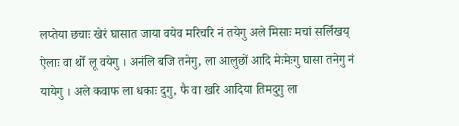लप्तेया छचाः खेरं घासात जाया वयेव मरिचरि नं तयेगु अले मिसाः मचां सलिँखय् ऐलाः वा थोँ लू वयेगु । अनंलि बजि तनेगु, ला आलुछों आदि मेःमेःगु घासा तनेगु नं यायेगु । अले कवाफ ला धकाः दुगु, फै वा खरि आदिया तिमदुगु ला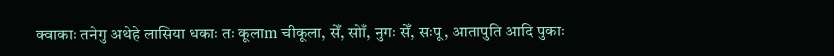क्वाकाः तनेगु अथेहे लासिया धकाः तः कूलाm चीकूला, सेँ, सोाँ, नुगः सेँ, सःपू, आतापुति आदि पुकाः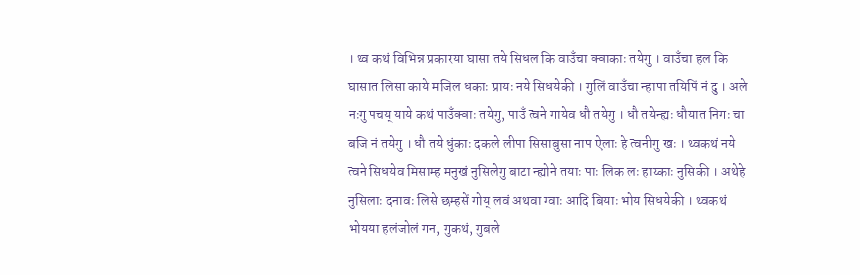। थ्व कथं विभिन्न प्रकारया घासा तये सिधल कि वाउँचा क्वाकाः तयेगु । वाउँचा हल कि घासात लिसा काये मजिल धकाः प्रायः नये सिधयेकी । गुलिं वाउँचा न्हापा तयिपिं नं दु । अले नःगु पचय् याये कथं पाउँक्वाः तयेगु, पाउँ त्वने गायेव धौ तयेगु । धौ तयेन्ह्यः धौयात निगः चा बजि नं तयेगु । धौ तये धुंकाः दकले लीपा सिसाबुसा नाप ऐलाः हे त्वनीगु खः । थ्वकथं नये त्वने सिधयेव मिसाम्ह मनुखं नुसिलेगु बाटा न्ह्योने तयाः पाः लिक लः हाय्काः नुसिकी । अथेहे नुसिलाः दनावः लिसे छम्हसें गोय् लवं अथवा ग्वाः आदि बियाः भोय सिधयेकी । थ्वकथं भोयया हलंजोलं गन, गुकथं, गुबले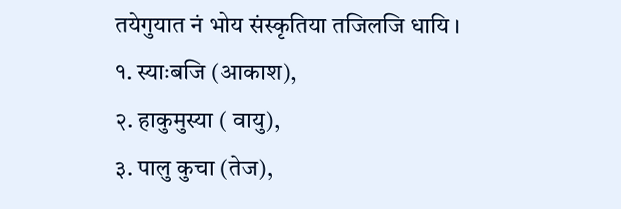तयेगुयात नं भोय संस्कृतिया तजिलजि धायि ।
१. स्याःबजि (आकाश),
२. हाकुमुस्या ( वायु),
३. पालु कुचा (तेज),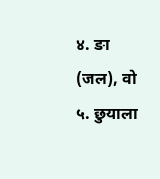४. ङा (जल), वो
५. छुयाला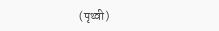(पृथ्वी)